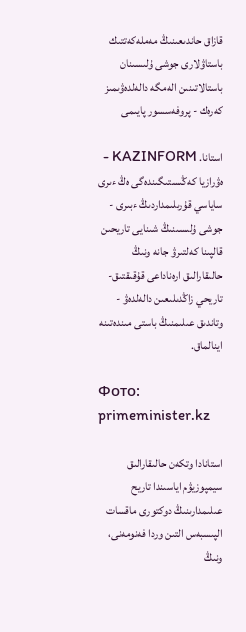قازاق حاندىعىنىڭ مەملەكەتتىك باستاۋلارى جوشى ۇلىسىنان باستالاتىنىن الەمگە دالەلدەۋىمىز كەرەك - پروفەسسور پايىمى

استانا. KAZINFORM - ەۋرازيا كەڭىستىگىندەگى ەڭ ءىرى ساياسي قۇرىلىمداردىڭ ءبىرى - جوشى ۇلىسىنىڭ شىنايى تاريحىن قالپىنا كەلتىرۋ جانە ونىڭ حالىقارالىق ارەناداعى قۇقىقتىق-تاريحي زاڭدىلىعىن دالەلدەۋ - وتاندىق عىلىمنىڭ باستى مىندەتىنە اينالماق.

Фото: primeminister.kz

استانادا وتكەن حالىقارالىق سيمپوزيۋم اياسىندا تاريح عىلىمدارىنىڭ دوكتورى ماقسات الپىسبەس التىن وردا فەنومەنى، ونىڭ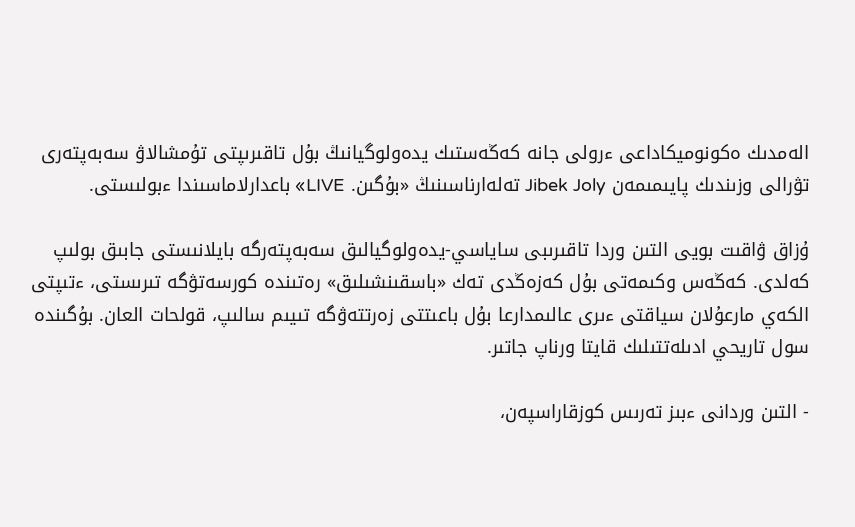الەمدىك ەكونوميكاداعى ءرولى جانە كەڭەستىك يدەولوگيانىڭ بۇل تاقىرىپتى تۇمشالاۋ سەبەپتەرى تۋرالى وزىندىك پايىمىمەن Jibek Joly تەلەارناسىنىڭ «بۇگىن. LIVE» باعدارلاماسىندا ءبولىستى.

ۇزاق ۋاقىت بويى التىن وردا تاقىرىبى ساياسي-يدەولوگيالىق سەبەپتەرگە بايلانىستى جابىق بولىپ كەلدى. كەڭەس وكىمەتى بۇل كەزەڭدى تەك «باسقىنشىلىق» رەتىندە كورسەتۋگە تىرىستى، ءتىپتى الكەي مارعۇلان سياقتى ءىرى عالىمدارعا بۇل باعىتتى زەرتتەۋگە تىيىم سالىپ، قولحات العان. بۇگىندە سول تاريحي ادىلەتتىلىك قايتا ورناپ جاتىر.

- التىن وردانى ءبىز تەرىس كوزقاراسپەن،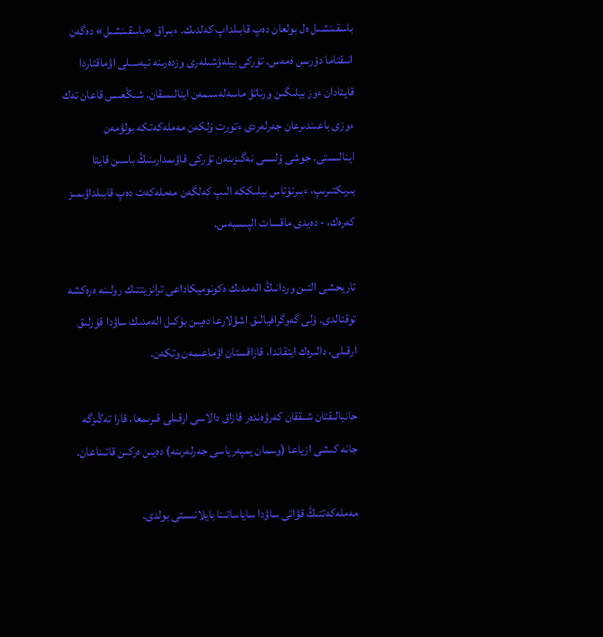باسقىنشىل ەل بولعان دەپ قابىلداپ كەلدىك. ءبىراق «باسقىنشىل» دەگەن انىقتاما دۇرىس ەمەس. تۇركى بيلەۋشىلەرى وزدەرىنە تيەسىلى اۋماقتاردا قايتادان ءوز بيلىگىن ورناتۋ ماسەلەسىمەن اينالىسقان. شىڭعىس قاعان تەك ءوزى باعىندىرعان جەرلەردى ءتورت ۇلكەن مەملەكەتكە بولۋمەن اينالىستى. جوشى ۇلىسى نەگىزىنەن تۇركى قاۋىمدارىنىڭ باسىن قايتا بىرىكتىرىپ، ءبىرتۇتاس بيلىككە الىپ كەلگەن مەملەكەت دەپ قابىلداۋىمىز كەرەك، - دەيدى ماقسات الپىسبەس.

تاريحشى التىن وردانىڭ الەمدىك ەكونوميكاداعى ترانزيتتىك رولىنە ەرەكشە توقتالدى. ۇلى گەوگرافيالىق اشۋلارعا دەيىن بۇكىل الەمدىك ساۋدا قۇرلىق ارقىلى، دالىرەك ايتقاندا، قازاقستان اۋماعىمەن وتكەن.

حانبالىقتان شىققان كەرۋەندەر قازاق دالاسى ارقىلى قىرىمعا، قارا تەڭىزگە جانە كىشى ازياعا (وسمان يمپەرياسى جەرلەرىنە) دەيىن ەركىن قاتىناعان.

مەملەكەتتىڭ قۋاتى ساۋدا ساياساتىنا بايلانىستى بولدى.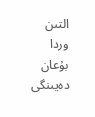التىن وردا بۇعان دەيىنگى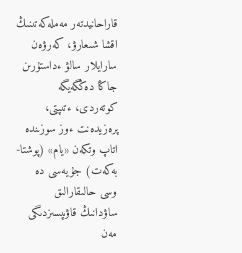قاراحانيدتەر مەملەكەتىنىڭ اقشا شىعارۋ، كەرۋەن سارايلار سالۋ ءداستۇرىن جاڭا دەڭگەيگە كوتەردى، ءتىپتى، پرەزيدەنت ءوز سوزىندە اتاپ وتكەن «يام» (پوشتا-بەكەت) جۇيەسى دە وسى حالىقارالىق ساۋدانىڭ قاۋىپسىزدىگى مەن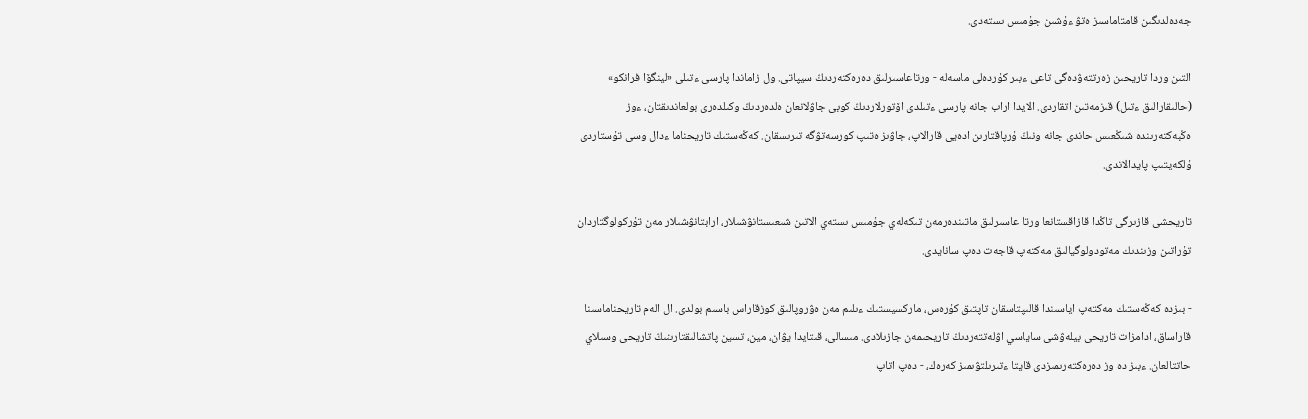جەدەلدىگىن قامتاماسىز ەتۋ ءۇشىن جۇمىس ىستەدى.

التىن وردا تاريحىن زەرتتەۋدەگى تاعى ءبىر كۇردەلى ماسەلە - ورتاعاسىرلىق دەرەكتەردىڭ سيپاتى. ول زاماندا پارسى ءتىلى «لينگۆا فرانكو» (حالىقارالىق ءتىل) قىزمەتىن اتقاردى. الايدا اراب جانە پارسى ءتىلدى اۆتورلاردىڭ كوبى جاۋلانعان ەلدەردىڭ وكىلدەرى بولعاندىقتان، ءوز ەڭبەكتەرىندە شىڭعىس حاندى جانە ونىڭ ۇرپاقتارىن ادەيى قارالاپ، جاۋىز ەتىپ كورسەتۋگە تىرىسقان. كەڭەستىك تاريحناما ءدال وسى تۇستاردى ۇلكەيتىپ پايدالاندى.

تاريحشى قازىرگى تاڭدا قازاقستانعا ورتا عاسىرلىق ماتىندەرمەن تىكەلەي جۇمىس ىستەي الاتىن شىعىستانۋشىلار، ارابتانۋشىلار مەن تۇركولوگتاردان تۇراتىن وزىندىك مەتودولوگيالىق مەكتەپ قاجەت دەپ سانايدى.

- بىزدە كەڭەستىك مەكتەپ اياسىندا قالىپتاسقان تاپتىق كۇرەس، ماركسيستىك ءىلىم مەن ەۋروپالىق كوزقاراس باسىم بولدى. ال الەم تاريحناماسىنا قاراساق، ادامزات تاريحى بيلەۋشى ساياسي اۋلەتتەردىڭ تاريحىمەن جازىلادى. مىسالى، قىتايدا يۋان، مين، تسين پاتشالىقتارىنىڭ تاريحى وسىلاي حاتتالعان. ءبىز دە وز دەرەكتەرىمىزدى قايتا ءتىرىلتۋىمىز كەرەك، - دەپ اتاپ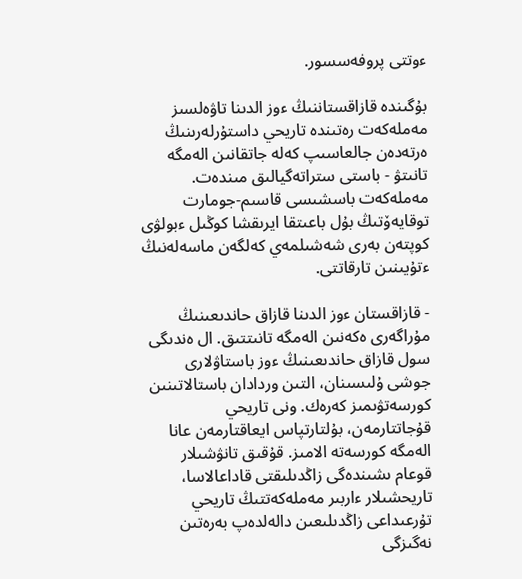ءوتتى پروفەسسور.

بۇگىندە قازاقستاننىڭ ءوز الدىنا تاۋەلسىز مەملەكەت رەتىندە تاريحي داستۇرلەرىنىڭ ەرتەدەن جالعاسىپ كەلە جاتقانىن الەمگە تانىتۋ - باستى ستراتەگيالىق مىندەت. مەملەكەت باسشىسى قاسىم-جومارت توقايەۆتىڭ بۇل باعىتقا ايرىقشا كوڭىل ءبولۋى كوپتەن بەرى شەشىلمەي كەلگەن ماسەلەنىڭ ءتۇيىنىن تارقاتتى.

- قازاقستان ءوز الدىنا قازاق حاندىعىنىڭ مۇراگەرى ەكەنىن الەمگە تانىتتىق. ال ەندىگى سول قازاق حاندىعىنىڭ ءوز باستاۋلارى جوشى ۇلىسىنان، التىن وردادان باستالاتىنىن كورسەتۋىمىز كەرەك. ونى تاريحي قۇجاتتارمەن، بۇلتارتپاس ايعاقتارمەن عانا الەمگە كورسەتە الامىز. قۇقىق تانۋشىلار قوعام ىشىندەگى زاڭدىلىقتى قاداعالاسا، تاريحشىلار ءاربىر مەملەكەتتىڭ تاريحي تۇرعىداعى زاڭدىلىعىن دالەلدەپ بەرەتىن نەگىزگى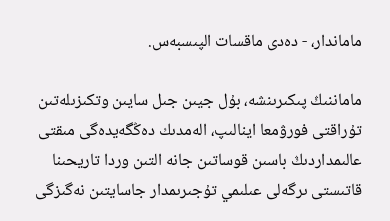ماماندار، - دەدى ماقسات الپىسبەس.

ماماننىڭ پىكىرىنشە، بۇل جيىن جىل سايىن وتكىزىلەتىن تۇراقتى فورۋمعا اينالىپ، الەمدىك دەڭگەيدەگى مىقتى عالىمداردىڭ باسىن قوساتىن جانە التىن وردا تاريحىنا قاتىستى ىرگەلى عىلىمي تۇجىرىمدار جاسايتىن نەگىزگى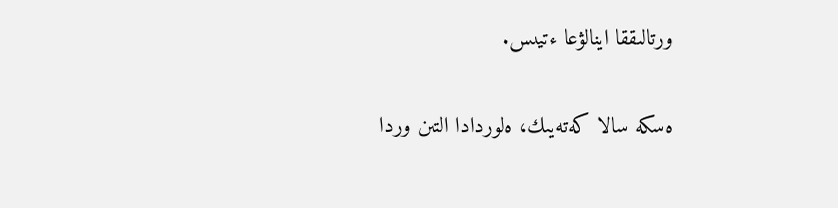ورتالىققا اينالۋعا ءتيىس.

ەسكە سالا كەتەيىك، ەلوردادا التىن وردا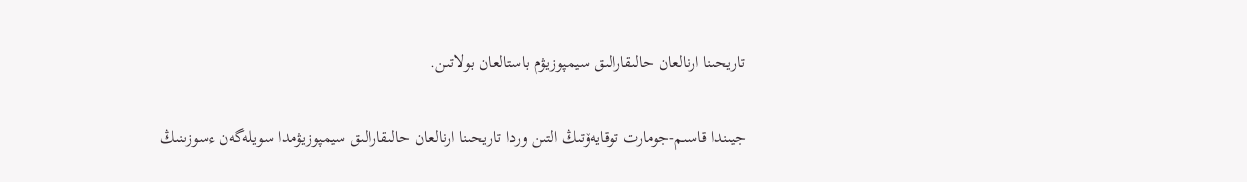تاريحىنا ارنالعان حالىقارالىق سيمپوزيۋم باستالعان بولاتىن.

جيىندا قاسىم-جومارت توقايەۆتىڭ التىن وردا تاريحىنا ارنالعان حالىقارالىق سيمپوزيۋمدا سويلەگەن ءسوزىنىڭ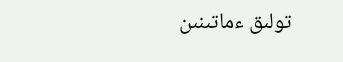تولىق ءماتىنىن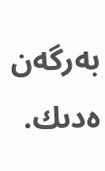بەرگەن ەدىك.